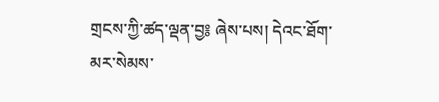གྲངས་ཀྱི་ཚད་ལྡན་བྱ༔ ཞེས་པས། དེའང་ཐོག་མར་སེམས་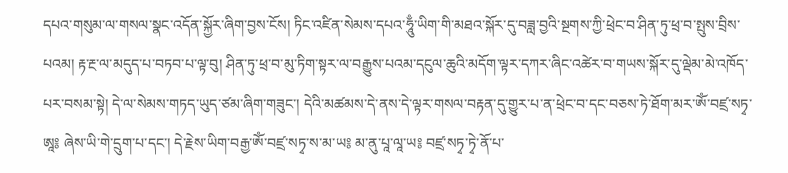དཔའ་གསུམ་ལ་གསལ་སྣང་འདོན་སྐྱོར་ཞིག་བྱས་ངོས། ཏིང་འཛིན་སེམས་དཔའ་ཧཱུྃ་ཡིག་གི་མཐའ་སྐོར་དུ་བཟླ་བྱའི་སྔགས་ཀྱི་ཕྲེང་བ་ཤིན་ཏུ་ཕྲ་བ་སྤུས་བྲིས་པའམ། རྟ་རྔ་ལ་མདུད་པ་བཏབ་པ་ལྟ་བུ། ཤིན་ཏུ་ཕྲ་བ་མུ་ཏིག་སྟར་ལ་བརྒྱུས་པའམ་དངུལ་ཆུའི་མདོག་ལྟར་དཀར་ཞིང་འཚེར་བ་གཡས་སྐོར་དུ་ལྡེམ་མེ་འཁོད་པར་བསམ་སྟེ། དེ་ལ་སེམས་གཏད་ཡུད་ཙམ་ཞིག་གཟུང་། དེའི་མཚམས་དེ་ནས་དེ་ལྟར་གསལ་བརྟན་དུ་གྱུར་པ་ན་ཕྲེང་བ་དང་བཅས་ཏེ་ཐོག་མར་ཨོཾ་བཛྲ་སཏྭ་ཨཱ༔ ཞེས་ཡི་གེ་དྲུག་པ་དང་། དེ་རྗེས་ཡིག་བརྒྱ་ཨོཾ་བཛྲ་སཏྭ་ས་མ་ཡ༔ མ་ནུ་པཱ་ལཱ་ཡ༔ བཛྲ་སཏྭ་ཏྭེ་ནོ་པ་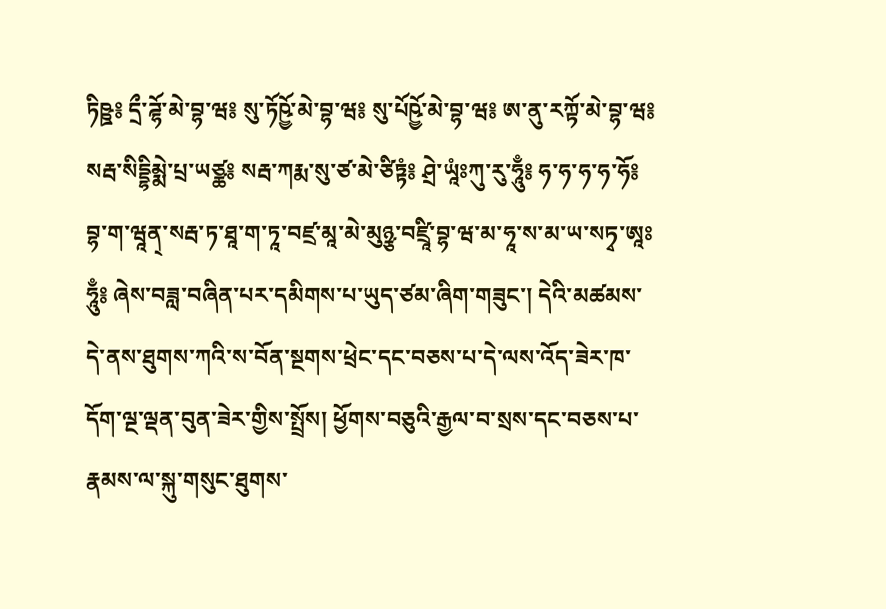ཏིཥྛ༔ དྲྀ་ཌྷོ་མེ་བྷ་ཝ༔ སུ་ཏོཥྱོ་མེ་བྷ་ཝ༔ སུ་པོཥྱོ་མེ་བྷ་ཝ༔ ཨ་ནུ་རཀྟོ་མེ་བྷ་ཝ༔ སརྦ་སིདྡྷིམྨེ་པྲ་ཡཙྪ༔ སརྦ་ཀརྨ་སུ་ཙ་མེ་ཙིཏྟཾ༔ ཤྲེ་ཡཱཾཿཀུ་རུ་ཧཱུྃ༔ ཧ་ཧ་ཧ་ཧ་ཧོ༔ བྷ་ག་ཝཱན྄་སརྦ་ཏ་ཐཱ་ག་ཏཱ་བཛྲ་མཱ་མེ་མུཉྩ་བཛྲཱི་བྷ་ཝ་མ་ཧཱ་ས་མ་ཡ་སཏྭ་ཨཱཿཧཱུྃ༔ ཞེས་བཟླ་བཞིན་པར་དམིགས་པ་ཡུད་ཙམ་ཞིག་གཟུང་། དེའི་མཚམས་དེ་ནས་ཐུགས་ཀའི་ས་བོན་སྔགས་ཕྲེང་དང་བཅས་པ་དེ་ལས་འོད་ཟེར་ཁ་དོག་ལྔ་ལྡན་བུན་ཟེར་གྱིས་སྤྲོས། ཕྱོགས་བཅུའི་རྒྱལ་བ་སྲས་དང་བཅས་པ་རྣམས་ལ་སྐུ་གསུང་ཐུགས་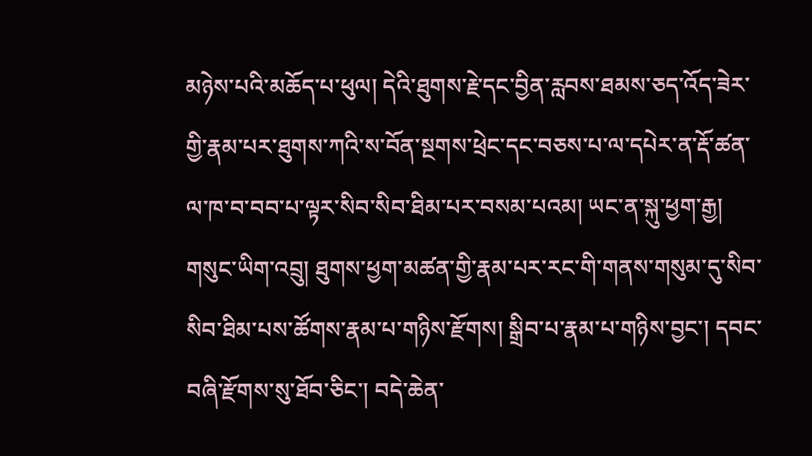མཉེས་པའི་མཆོད་པ་ཕུལ། དེའི་ཐུགས་རྗེ་དང་བྱིན་རླབས་ཐམས་ཅད་འོད་ཟེར་གྱི་རྣམ་པར་ཐུགས་ཀའི་ས་བོན་སྔགས་ཕྲེང་དང་བཅས་པ་ལ་དཔེར་ན་རྡོ་ཚན་ལ་ཁ་བ་བབ་པ་ལྟར་སིབ་སིབ་ཐིམ་པར་བསམ་པའམ། ཡང་ན་སྐུ་ཕྱག་རྒྱ། གསུང་ཡིག་འབྲུ། ཐུགས་ཕྱག་མཚན་གྱི་རྣམ་པར་རང་གི་གནས་གསུམ་དུ་སིབ་སིབ་ཐིམ་པས་ཚོགས་རྣམ་པ་གཉིས་རྫོགས། སྒྲིབ་པ་རྣམ་པ་གཉིས་བྱང་། དབང་བཞི་རྫོགས་སུ་ཐོབ་ཅིང་། བདེ་ཆེན་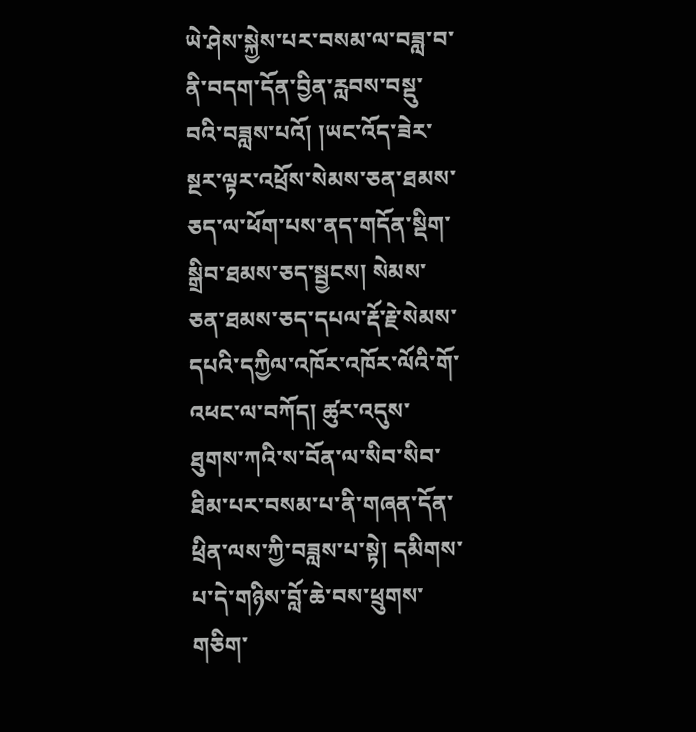ཡེ་ཤེས་སྐྱེས་པར་བསམ་ལ་བཟླ་བ་ནི་བདག་དོན་བྱིན་རླབས་བསྡུ་བའི་བཟླས་པའོ། །ཡང་འོད་ཟེར་སྔར་ལྟར་འཕྲོས་སེམས་ཅན་ཐམས་ཅད་ལ་ཕོག་པས་ནད་གདོན་སྡིག་སྒྲིབ་ཐམས་ཅད་སྦྱངས། སེམས་ཅན་ཐམས་ཅད་དཔལ་རྡོ་རྗེ་སེམས་དཔའི་དཀྱིལ་འཁོར་འཁོར་ལོའི་གོ་འཕང་ལ་བཀོད། ཚུར་འདུས་ཐུགས་ཀའི་ས་བོན་ལ་སིབ་སིབ་ཐིམ་པར་བསམ་པ་ནི་གཞན་དོན་ཕྲིན་ལས་ཀྱི་བཟླས་པ་སྟེ། དམིགས་པ་དེ་གཉིས་བློ་ཆེ་བས་ཕྲུགས་གཅིག་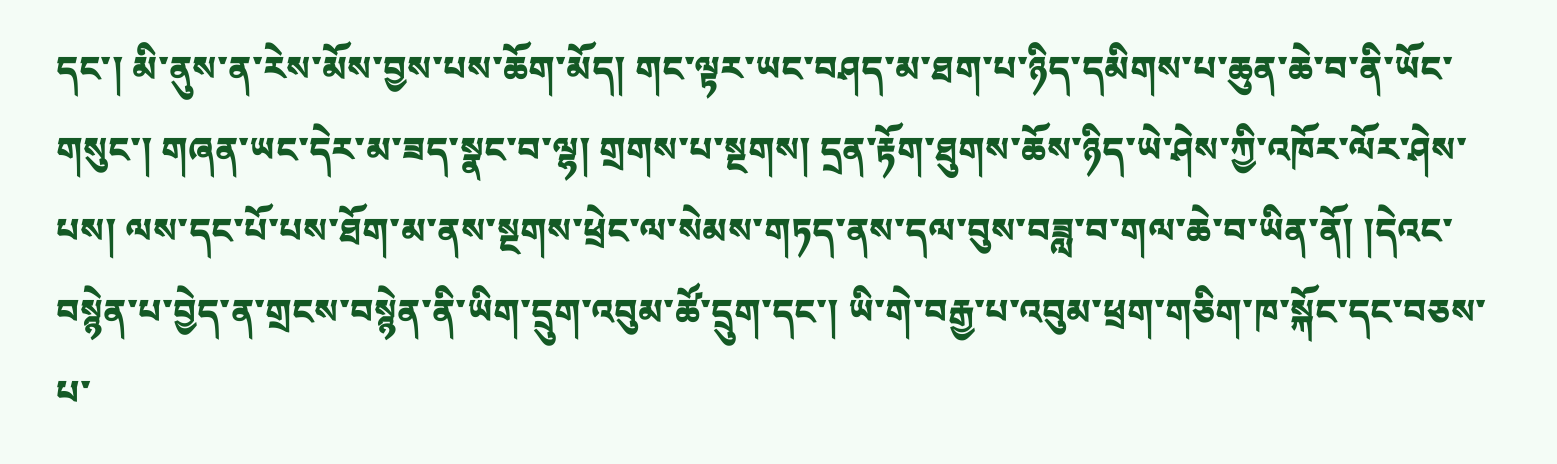དང་། མི་ནུས་ན་རེས་མོས་བྱས་པས་ཆོག་མོད། གང་ལྟར་ཡང་བཤད་མ་ཐག་པ་ཉིད་དམིགས་པ་ཆུན་ཆེ་བ་ནི་ཡོང་གསུང་། གཞན་ཡང་དེར་མ་ཟད་སྣང་བ་ལྷ། གྲགས་པ་སྔགས། དྲན་རྟོག་ཐུགས་ཆོས་ཉིད་ཡེ་ཤེས་ཀྱི་འཁོར་ལོར་ཤེས་པས། ལས་དང་པོ་པས་ཐོག་མ་ནས་སྔགས་ཕྲེང་ལ་སེམས་གཏད་ནས་དལ་བུས་བཟླ་བ་གལ་ཆེ་བ་ཡིན་ནོ། །དེའང་བསྙེན་པ་བྱེད་ན་གྲངས་བསྙེན་ནི་ཡིག་དྲུག་འབུམ་ཚོ་དྲུག་དང་། ཡི་གེ་བརྒྱ་པ་འབུམ་ཕྲག་གཅིག་ཁ་སྐོང་དང་བཅས་པ་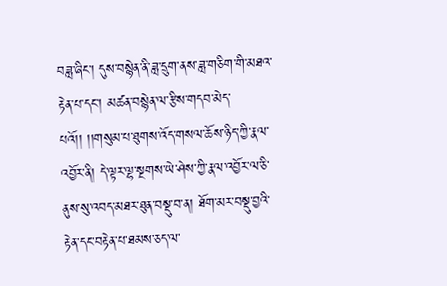བཟླ་ཞིང་། དུས་བསྙེན་ནི་ཟླ་དྲུག་ནས་ཟླ་གཅིག་གི་མཐའ་རྟེན་པ་དང་། མཚན་བསྙེན་ལ་རྩིས་གདབ་མེད་པའོ།། །།གསུམ་པ་ཐུགས་འོད་གསལ་ཆོས་ཉིད་ཀྱི་རྣལ་འབྱོར་ནི། དེ་ལྟར་ལྷ་སྔགས་ཡེ་ཤེས་ཀྱི་རྣལ་འབྱོར་ལ་ཅི་ནུས་སུ་འབད་མཐར་ཐུན་བསྡུ་བ་ན། ཐོག་མར་བསྡུ་བྱའི་རྟེན་དང་བརྟེན་པ་ཐམས་ཅད་ལ་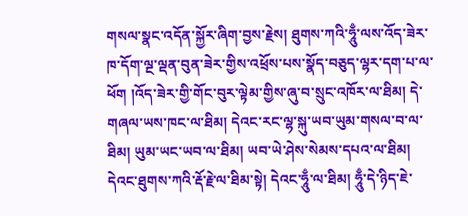གསལ་སྣང་འདོན་སྐྱོར་ཞིག་བྱས་རྗེས། ཐུགས་ཀའི་ཧཱུྃ་ལས་འོད་ཟེར་ཁ་དོག་ལྔ་ལྡན་བུན་ཟེར་གྱིས་འཕྲོས་པས་སྣོད་བཅུད་ལྷར་དག་པ་ལ་ཕོག །འོད་ཟེར་གྱི་གོང་བུར་ལྟེམ་གྱིས་ཞུ་བ་སྲུང་འཁོར་ལ་ཐིམ། དེ་གཞལ་ཡས་ཁང་ལ་ཐིམ། དེའང་རང་ལྷ་སྐུ་ཡབ་ཡུམ་གསལ་བ་ལ་ཐིམ། ཡུམ་ཡང་ཡབ་ལ་ཐིམ། ཡབ་ཡེ་ཤེས་སེམས་དཔའ་ལ་ཐིམ། དེའང་ཐུགས་ཀའི་རྡོ་རྗེ་ལ་ཐིམ་སྟེ། དེའང་ཧཱུྃ་ལ་ཐིམ། ཧཱུྃ་དེ་ཉིད་ཇེ་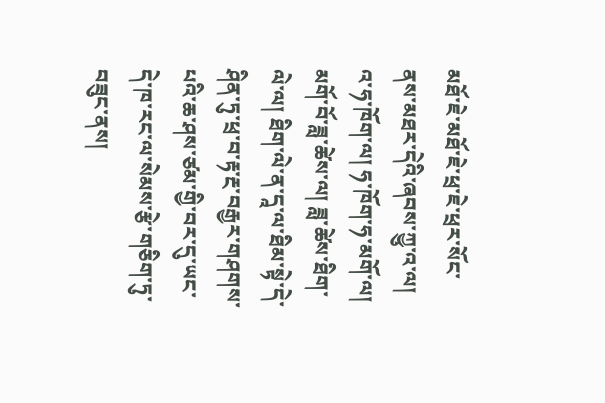མཐོ་ཇེ་མཐོ་ཇེ་ཕྲ་ཇེ་ཕྲར་སོང་ནས་མཐར་དེའི་ཞབས་ཀྱུ་འ་ལ། འ་ཧ་ཁོག་ལ། ཧ་ཁོག་ཧ་མགོ་ལ། མགོ་བོ་ཟླ་ཚེས་ལ། ཟླ་ཚེས་ཐིག་ལེ་ལ། ཐིག་ལེ་ན་དཱ་ལ་ཐིམ་སྟེ་དེ་ཤིན་ཏུ་ཕྲ་བ་རྟ་རྔ་བརྒྱར་གཤགས་པའི་ཆ་ཤས་ཙམ་གྱི་བར་དུ་ཡང་དེ་ཁ་རང་ལ་སེམས་རྩེ་གཅིག་ཏུ་བཟུང་ནས།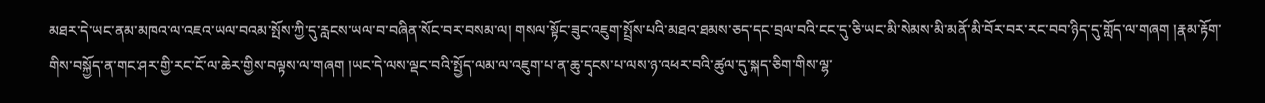མཐར་དེ་ཡང་ནམ་མཁའ་ལ་འཇའ་ཡལ་བའམ་སྤོས་ཀྱི་དུ་རླངས་ཡལ་བ་བཞིན་སོང་བར་བསམ་ལ། གསལ་སྟོང་ཟུང་འཇུག་སྤྲོས་པའི་མཐའ་ཐམས་ཅད་དང་བྲལ་བའི་ངང་དུ་ཅི་ཡང་མི་སེམས་མི་མནོ་མི་བོར་བར་རང་བབ་ཉིད་དུ་གློད་ལ་གཞག །རྣམ་རྟོག་གིས་བསྐྱོད་ན་གང་ཤར་གྱི་རང་ངོ་ལ་ཆེར་གྱིས་བལྟས་ལ་གཞག །ཡང་དེ་ལས་ལྡང་བའི་སྤྱོད་ལམ་ལ་འཇུག་པ་ན་ཆུ་དྭངས་པ་ལས་ཉ་འཕར་བའི་ཚུལ་དུ་སྐད་ཅིག་གིས་ལྷ་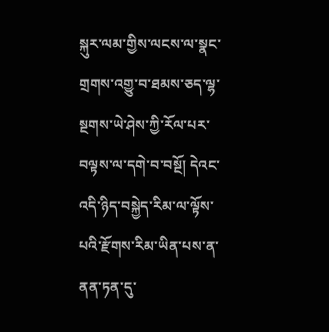སྐུར་ལམ་གྱིས་ལངས་ལ་སྣང་གྲགས་འགྱུ་བ་ཐམས་ཅད་ལྷ་སྔགས་ཡེ་ཤེས་ཀྱི་རོལ་པར་བལྟས་ལ་དགེ་བ་བསྔོ། དེའང་འདི་ཉིད་བསྐྱེད་རིམ་ལ་ལྟོས་པའི་རྫོགས་རིམ་ཡིན་པས་ན་ནན་ཏན་དུ་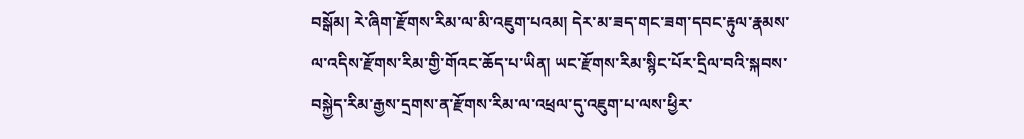བསྒོམ། རེ་ཞིག་རྫོགས་རིམ་ལ་མི་འཇུག་པའམ། དེར་མ་ཟད་གང་ཟག་དབང་རྟུལ་རྣམས་ལ་འདིས་རྫོགས་རིམ་གྱི་གོའང་ཆོད་པ་ཡིན། ཡང་རྫོགས་རིམ་སྙིང་པོར་དྲིལ་བའི་སྐབས་བསྐྱེད་རིམ་རྒྱས་དྲགས་ན་རྫོགས་རིམ་ལ་འཕྲལ་དུ་འཇུག་པ་ལས་ཕྱིར་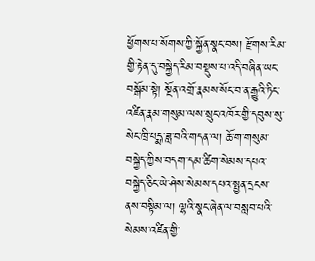ཕྱོགས་པ་སོགས་ཀྱི་སྐྱོན་སྣང་བས། རྫོགས་རིམ་གྱི་རྟེན་དུ་བསྐྱེད་རིམ་བསྡུས་པ་འདི་བཞིན་ཡང་བསྒོམ་སྟེ། སྔོན་འགྲོ་རྣམས་སོང་བ་ན་རྒྱུའི་ཏིང་འཛིན་རྣམ་གསུམ་ལས་སྲུང་འཁོར་གྱི་དབུས་སུ་སེང་ཁྲི་པདྨ་ཟླ་བའི་གདན་ལ། ཆོ་ག་གསུམ་བསྐྱེད་ཀྱིས་བདག་དམ་ཚིག་སེམས་དཔའ་བསྐྱེད་ཅིང་ཡེ་ཤེས་སེམས་དཔའ་སྤྱན་དྲངས་ནས་བསྟིམ་ལ། ལྷའི་སྣང་ཞེན་ལ་བསླབ་པའི་སེམས་འཛིན་གྱི་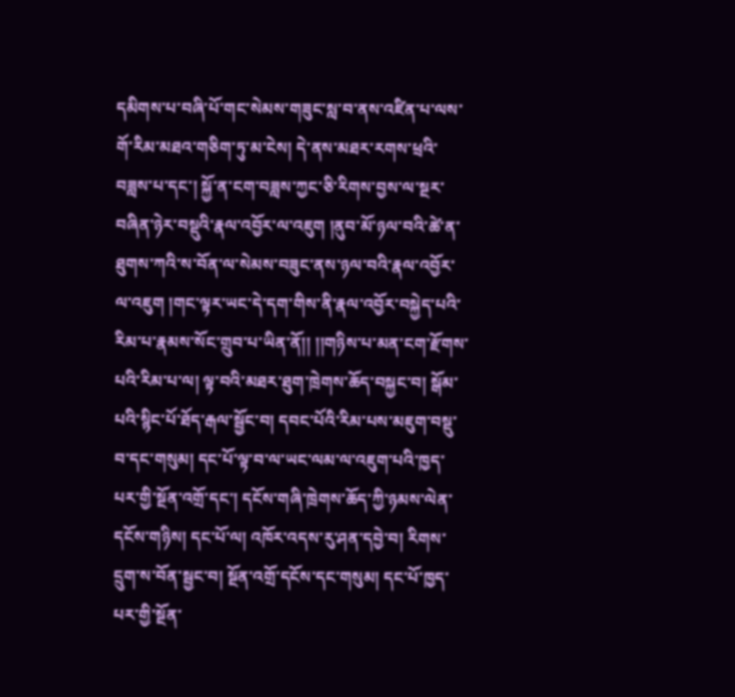དམིགས་པ་བཞི་པོ་གང་སེམས་གཟུང་སླ་བ་ནས་འཛིན་པ་ལས་གོ་རིམ་མཐའ་གཅིག་ཏུ་མ་ངེས། དེ་ནས་མཐར་རགས་ཕྲའི་བཟླས་པ་དང་། སྐྱོ་ན་ངག་བཟླས་ཀྱང་ཅི་རིགས་བྱས་ལ་སྔར་བཞིན་ཉེར་བསྡུའི་རྣལ་འབྱོར་ལ་འཇུག །ནུབ་མོ་ཉལ་བའི་ཚེ་ན་ཐུགས་ཀའི་ས་བོན་ལ་སེམས་བཟུང་ནས་ཉལ་བའི་རྣལ་འབྱོར་ལ་འཇུག །གང་ལྟར་ཡང་དེ་དག་གིས་ནི་རྣལ་འབྱོར་བསྐྱེད་པའི་རིམ་པ་རྣམས་སོང་གྲུབ་པ་ཡིན་ནོ།། །།གཉིས་པ་མན་ངག་རྫོགས་པའི་རིམ་པ་ལ། ལྟ་བའི་མཐར་ཐུག་ཁྲེགས་ཆོད་བསྐྱང་བ། སྒོམ་པའི་སྙིང་པོ་ཐོད་རྒལ་སྦྱོང་བ། དབང་པོའི་རིམ་པས་མཇུག་བསྡུ་བ་དང་གསུམ། དང་པོ་ལྟ་བ་ལ་ཡང་ལམ་ལ་འཇུག་པའི་ཁྱད་པར་གྱི་སྔོན་འགྲོ་དང་། དངོས་གཞི་ཁྲེགས་ཆོད་ཀྱི་ཉམས་ལེན་དངོས་གཉིས། དང་པོ་ལ། འཁོར་འདས་རུ་ཤན་དབྱེ་བ། རིགས་དྲུག་ས་བོན་སྦྱང་བ། སྔོན་འགྲོ་དངོས་དང་གསུམ། དང་པོ་ཁྱད་པར་གྱི་སྔོན་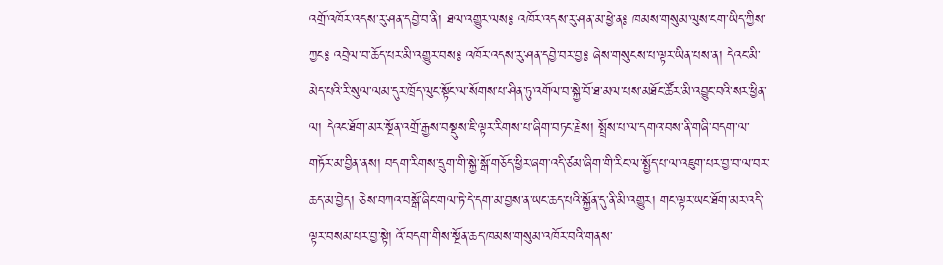འགྲོ་འཁོར་འདས་རུ་ཤན་དབྱེ་བ་ནི། ཐལ་འགྱུར་ལས༔ འཁོར་འདས་རུ་ཤན་མ་ཕྱེ་ན༔ ཁམས་གསུམ་ལུས་ངག་ཡིད་ཀྱིས་ཀྱང༔ འབྲེལ་བ་ཆོད་པར་མི་འགྱུར་བས༔ འཁོར་འདས་རུ་ཤན་དབྱེ་བར་བྱ༔ ཞེས་གསུངས་པ་ལྟར་ཡིན་པས་ན། དེའང་མི་མེད་པའི་རི་སུལ་ལམ་དུར་ཁྲོད་ལུང་སྟོང་ལ་སོགས་པ་ཤིན་ཏུ་འགོལ་བ་སྐྱེ་བོ་ཐ་མལ་པས་མཐོང་ཚོར་མི་འབྱུང་བའི་སར་ཕྱིན་ལ། དེའང་ཐོག་མར་སྔོན་འགྲོ་རྒྱས་བསྡུས་ཇི་ལྟར་རིགས་པ་ཞིག་བཏང་རྗེས། སྤྲོས་པ་ལ་དགའ་བས་ནི་གཞི་བདག་ལ་གཏོར་མ་བྱིན་ནས། བདག་རིགས་དྲུག་གི་སྐྱེ་སྒོ་གཅོད་ཕྱིར་ཞག་འདི་ཙམ་ཞིག་གི་རིང་ལ་སྤྱོད་པ་ལ་འཇུག་པར་བྱ་བ་ལ་བར་ཆད་མ་བྱེད། ཅེས་བཀའ་བསྒོ་ཞིང་གལ་ཏེ་དེ་དག་མ་བྱས་ན་ཡང་ཆད་པའི་སྐྱོན་དུ་ནི་མི་འགྱུར། གང་ལྟར་ཡང་ཐོག་མར་འདི་ལྟར་བསམ་པར་བྱ་སྟེ། འོ་བདག་གིས་སྔོན་ཆད་ཁམས་གསུམ་འཁོར་བའི་གནས་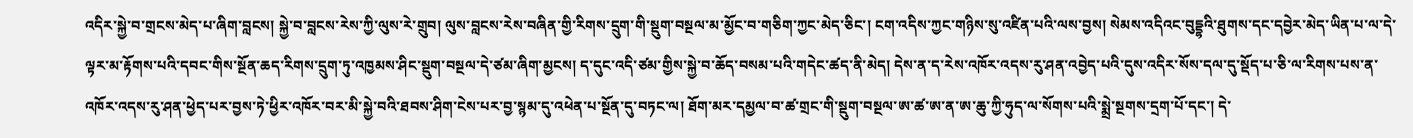འདིར་སྐྱེ་བ་གྲངས་མེད་པ་ཞིག་བླངས། སྐྱེ་བ་བླངས་རེས་ཀྱི་ལུས་རེ་གྲུབ། ལུས་བླངས་རེས་བཞིན་གྱི་རིགས་དྲུག་གི་སྡུག་བསྔལ་མ་མྱོང་བ་གཅིག་ཀྱང་མེད་ཅིང་། ངག་འདིས་ཀྱང་གཉིས་སུ་འཛིན་པའི་ལས་བྱས། སེམས་འདིའང་བུདྡྷའི་ཐུགས་དང་དབྱེར་མེད་ཡིན་པ་ལ་དེ་ལྟར་མ་རྟོགས་པའི་དབང་གིས་སྔོན་ཆད་རིགས་དྲུག་ཏུ་འཁྱམས་ཤིང་སྡུག་བསྔལ་དེ་ཙམ་ཞིག་མྱངས། ད་དུང་འདི་ཙམ་གྱིས་སྐྱེ་བ་ཆོད་བསམ་པའི་གདེང་ཚད་ནི་མེད། དེས་ན་ད་རེས་འཁོར་འདས་རུ་ཤན་འབྱེད་པའི་དུས་འདིར་སོས་དལ་དུ་སྡོད་པ་ཅི་ལ་རིགས་པས་ན་འཁོར་འདས་རུ་ཤན་ཕྱེད་པར་བྱས་ཏེ་ཕྱིར་འཁོར་བར་མི་སྐྱེ་བའི་ཐབས་ཤིག་ངེས་པར་བྱ་སྙམ་དུ་འཕེན་པ་སྔོན་དུ་བཏང་ལ། ཐོག་མར་དམྱལ་བ་ཚ་གྲང་གི་སྡུག་བསྔལ་ཨ་ཚ་ཨ་ན་ཨ་ཆུ་ཀྱི་ཧུད་ལ་སོགས་པའི་སྨྲེ་སྔགས་དྲག་པོ་དང་། དེ་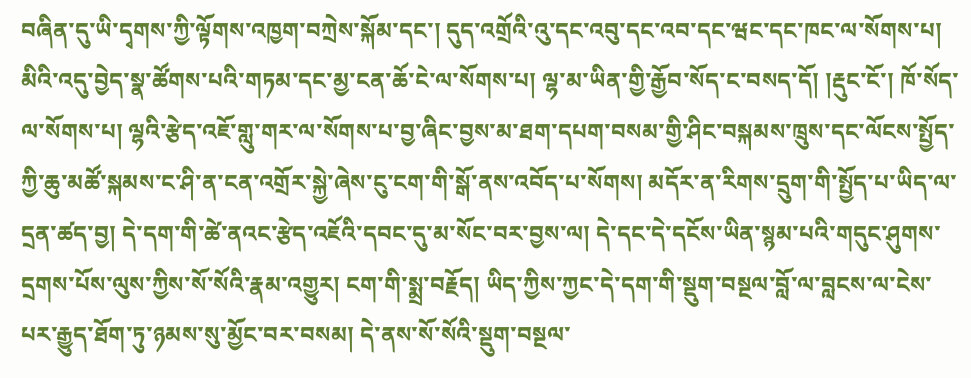བཞིན་དུ་ཡི་དྭགས་ཀྱི་ལྟོགས་འཁྱག་བཀྲེས་སྐོམ་དང་། དུད་འགྲོའི་འུ་དང་འབུ་དང་འབ་དང་ཝང་དང་ཁང་ལ་སོགས་པ། མིའི་འདུ་བྱེད་སྣ་ཚོགས་པའི་གཏམ་དང་མྱ་ངན་ཆོ་ངེ་ལ་སོགས་པ། ལྷ་མ་ཡིན་གྱི་རྒྱོབ་སོད་ང་བསད་དོ། །རྡུང་ངོ་། ཁོ་སོད་ལ་སོགས་པ། ལྷའི་རྩེད་འཇོ་གླུ་གར་ལ་སོགས་པ་བྱ་ཞིང་བྱས་མ་ཐག་དཔག་བསམ་གྱི་ཤིང་བསྐམས་ཁྲུས་དང་ལོངས་སྤྱོད་ཀྱི་ཆུ་མཚོ་སྐམས་ང་ཤི་ན་ངན་འགྲོར་སྐྱེ་ཞེས་ངུ་ངག་གི་སྒོ་ནས་འབོད་པ་སོགས། མདོར་ན་རིགས་དྲུག་གི་སྤྱོད་པ་ཡིད་ལ་དྲན་ཚད་བྱ། དེ་དག་གི་ཚེ་ནའང་རྩེད་འཇོའི་དབང་དུ་མ་སོང་བར་བྱས་ལ། དེ་དང་དེ་དངོས་ཡིན་སྙམ་པའི་གདུང་ཤུགས་དྲགས་པོས་ལུས་ཀྱིས་སོ་སོའི་རྣམ་འགྱུར། ངག་གི་སྨྲ་བརྗོད། ཡིད་ཀྱིས་ཀྱང་དེ་དག་གི་སྡུག་བསྔལ་བློ་ལ་བླངས་ལ་ངེས་པར་རྒྱུད་ཐོག་ཏུ་ཉམས་སུ་མྱོང་བར་བསམ། དེ་ནས་སོ་སོའི་སྡུག་བསྔལ་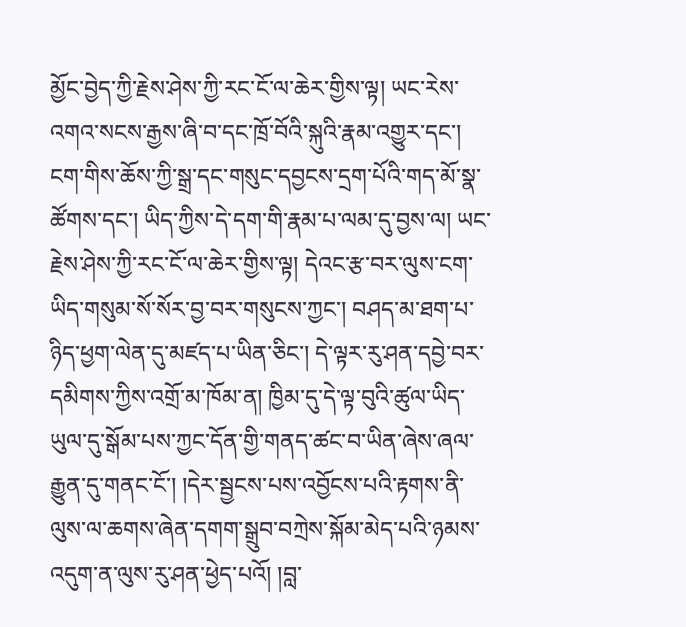མྱོང་བྱེད་ཀྱི་རྗེས་ཤེས་ཀྱི་རང་ངོ་ལ་ཆེར་གྱིས་ལྟ། ཡང་རེས་འགའ་སངས་རྒྱས་ཞི་བ་དང་ཁྲོ་བོའི་སྐུའི་རྣམ་འགྱུར་དང་། ངག་གིས་ཆོས་ཀྱི་སྒྲ་དང་གསུང་དབྱངས་དྲག་པོའི་གད་མོ་སྣ་ཚོགས་དང་། ཡིད་ཀྱིས་དེ་དག་གི་རྣམ་པ་ལམ་དུ་བྱས་ལ། ཡང་རྗེས་ཤེས་ཀྱི་རང་ངོ་ལ་ཆེར་གྱིས་ལྟ། དེའང་རྩ་བར་ལུས་ངག་ཡིད་གསུམ་སོ་སོར་བྱ་བར་གསུངས་ཀྱང་། བཤད་མ་ཐག་པ་ཉིད་ཕྱག་ལེན་དུ་མཛད་པ་ཡིན་ཅིང་། དེ་ལྟར་རུ་ཤན་དབྱེ་བར་དམིགས་ཀྱིས་འགྲོ་མ་ཁོམ་ན། ཁྱིམ་དུ་དེ་ལྟ་བུའི་ཚུལ་ཡིད་ཡུལ་དུ་སྒོམ་པས་ཀྱང་དོན་གྱི་གནད་ཚང་བ་ཡིན་ཞེས་ཞལ་རྒྱུན་དུ་གནང་ངོ་། །དེར་སྦྱངས་པས་འབྱོངས་པའི་རྟགས་ནི་ལུས་ལ་ཆགས་ཞེན་དགག་སྒྲུབ་བཀྲེས་སྐོམ་མེད་པའི་ཉམས་འདུག་ན་ལུས་རུ་ཤན་ཕྱེད་པའོ། །བླ་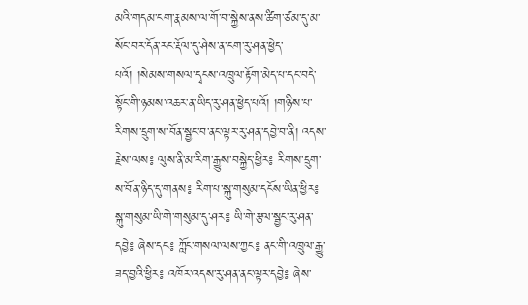མའི་གདམ་ངག་རྣམས་ལ་གོ་བ་སྐྱེས་ནས་ཚིག་ཙམ་དུ་མ་སོང་བར་དོན་རང་རྡོལ་དུ་ཤེས་ན་ངག་རུ་ཤན་ཕྱེད་པའོ། །སེམས་གསལ་དྭངས་འཁྲུལ་རྟོག་མེད་པ་དང་བདེ་སྟོང་གི་ཉམས་འཆར་ན་ཡིད་རུ་ཤན་ཕྱེད་པའོ། །གཉིས་པ་རིགས་དྲུག་ས་བོན་སྦྱང་བ་ནང་ལྟར་རུ་ཤན་དབྱེ་བ་ནི། འདས་རྗེས་ལས༔ ལུས་ནི་མ་རིག་རྒྱུས་བསྐྱེད་ཕྱིར༔ རིགས་དྲུག་ས་བོན་ཉིད་དུ་གནས༔ རིག་པ་སྐུ་གསུམ་དངོས་ཡིན་ཕྱིར༔ སྐུ་གསུམ་ཡི་གེ་གསུམ་དུ་ཤར༔ ཡི་གེ་རྩལ་སྦྱང་རུ་ཤན་དབྱེ༔ ཞེས་དང༔ ཀློང་གསལ་ལས་ཀྱང༔ ནང་གི་འཁྲུལ་རྒྱུ་ཟད་བྱའི་ཕྱིར༔ འཁོར་འདས་རུ་ཤན་ནང་ལྟར་དབྱེ༔ ཞེས་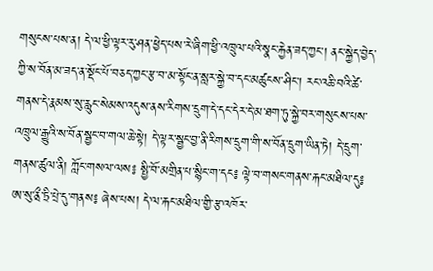གསུངས་པས་ན། དེ་ལ་ཕྱི་ལྟར་རུ་ཤན་ཕྱེད་པས་རེ་ཞིག་ཕྱི་འཁྲུལ་པའི་སྣང་རྐྱེན་ཟད་ཀྱང་། ནང་སྐྱེད་བྱེད་ཀྱི་ས་བོན་མ་ཟད་ན་སྡོང་པོ་བཅད་ཀྱང་རྩ་བ་མ་སྟོང་ན་སླར་སྐྱེ་བ་དང་མཚུངས་ཤིང་། རང་འཆི་བའི་ཚེ་གནས་དེ་རྣམས་སུ་རླུང་སེམས་འདུས་ནས་རིགས་དྲུག་དེ་དང་དེར་དེ་མ་ཐག་ཏུ་སྐྱེ་བར་གསུངས་པས་འཁྲུལ་རྒྱུའི་ས་བོན་སྦྱང་བ་གལ་ཆེ་སྟེ། དེ་ལྟར་སྦྱང་བྱ་ནི་རིགས་དྲུག་གི་ས་བོན་དྲུག་ཡིན་ཏེ། དེ་དྲུག་གནས་ཚུལ་ནི། ཀློང་གསལ་ལས༔ སྤྱི་བོ་མགྲིན་པ་སྙིང་ག་དང༔ ལྟེ་བ་གསང་གནས་རྐང་མཐིལ་དུ༔ ཨ་སུ་ནྲྀ་ཏྲི་པྲེ་དུ་གནས༔ ཞེས་པས། དེ་ལ་རྐང་མཐིལ་གྱི་རྩ་འཁོར་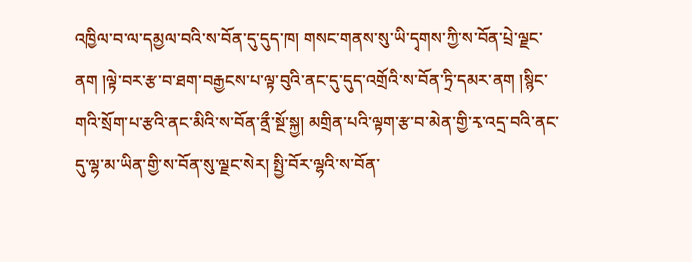འཁྱིལ་བ་ལ་དམྱལ་བའི་ས་བོན་དུ་དུད་ཁ། གསང་གནས་སུ་ཡི་དྭགས་ཀྱི་ས་བོན་པྲེ་ལྗང་ནག །ལྟེ་བར་རྩ་བ་ཐག་བརྒྱངས་པ་ལྟ་བུའི་ནང་དུ་དུད་འགྲོའི་ས་བོན་ཏྲི་དམར་ནག །སྙིང་གའི་སྲོག་པ་རྩའི་ནང་མིའི་ས་བོན་ནྲྀ་སྔོ་སྐྱ། མགྲིན་པའི་ལྟག་རྩ་བ་མེན་གྱི་རྭ་འདྲ་བའི་ནང་དུ་ལྷ་མ་ཡིན་གྱི་ས་བོན་སུ་ལྗང་སེར། སྤྱི་བོར་ལྷའི་ས་བོན་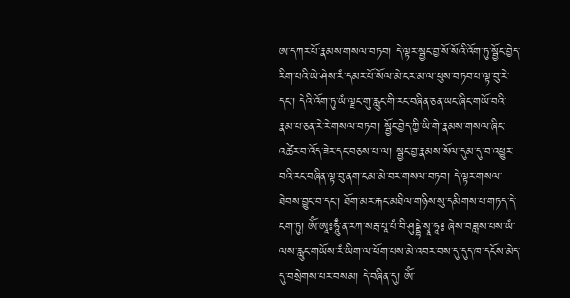ཨ་དཀར་པོ་རྣམས་གསལ་བཏབ། དེ་ལྟར་སྦྱང་བྱ་སོ་སོའི་འོག་ཏུ་སྦྱོང་བྱེད་རིག་པའི་ཡེ་ཤེས་རཾ་དམར་པོ་སོལ་མེ་ངར་མ་ལ་ཕུས་བཏབ་པ་ལྟ་བུ་རེ་དང་། དེའི་འོག་ཏུ་ཡཾ་ལྗང་གུ་རླུང་གི་རང་བཞིན་ཅན་ཡང་ཞིང་གཡོ་བའི་རྣམ་པ་ཅན་རེ་རེ་གསལ་བཏབ། སྦྱོང་བྱེད་ཀྱི་ཡི་གེ་རྣམས་གསལ་ཞིང་འཚེར་བ་འོད་ཟེར་དང་བཅས་པ་ལ། སྦྱང་བྱ་རྣམས་སོལ་དུམ་དུ་བ་འཕྱུར་བའི་རང་བཞིན་ལྟ་བུ་ནག་ངམ་མེ་བར་གསལ་བཏབ། དེ་ལྟར་གསལ་ཐེབས་བྱུང་བ་དང་། ཐོག་མར་རྐང་མཐིལ་གཉིས་སུ་དམིགས་པ་གཏད་དེ་ངག་ཏུ། ཨོཾ་ཨཱཿཧཱུྃ་ན་རཀ་སརྦ་པཱ་པཾ་བི་ཤུདྡྷེ་སྭཱ་ཧཱ༔ ཞེས་བཟླས་པས་ཡཾ་ལས་རླུང་གཡོས་རཾ་ཡིག་ལ་ཕོག་པས་མེ་འབར་བས་དུ་དུད་ཁ་དངོས་མེད་དུ་བསྲེགས་པར་བསམ། དེ་བཞིན་དུ། ཨོཾ་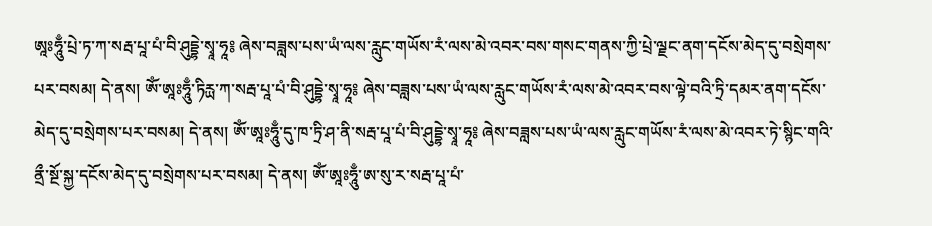ཨཱཿཧཱུྃ་པྲེ་ཏ་ཀ་སརྦ་པཱ་པཾ་བི་ཤུདྡྷེ་སྭཱ་ཧཱ༔ ཞེས་བཟླས་པས་ཡཾ་ལས་རླུང་གཡོས་རཾ་ལས་མེ་འབར་བས་གསང་གནས་ཀྱི་པྲེ་ལྗང་ནག་དངོས་མེད་དུ་བསྲེགས་པར་བསམ། དེ་ནས། ཨོཾ་ཨཱཿཧཱུྃ་ཏིརྻ་ཀ་སརྦ་པཱ་པཾ་བི་ཤུདྡྷེ་སྭཱ་ཧཱ༔ ཞེས་བཟླས་པས་ཡཾ་ལས་རླུང་གཡོས་རཾ་ལས་མེ་འབར་བས་ལྟེ་བའི་ཏྲི་དམར་ནག་དངོས་མེད་དུ་བསྲེགས་པར་བསམ། དེ་ནས། ཨོཾ་ཨཱཿཧཱུྃ་དུ་ཁ་ཏྲི་ཤ་ནི་སརྦ་པཱ་པཾ་བི་ཤུདྡྷེ་སྭཱ་ཧཱ༔ ཞེས་བཟླས་པས་ཡཾ་ལས་རླུང་གཡོས་རཾ་ལས་མེ་འབར་ཏེ་སྙིང་གའི་ནྲྀ་སྔོ་སྐྱ་དངོས་མེད་དུ་བསྲེགས་པར་བསམ། དེ་ནས། ཨོཾ་ཨཱཿཧཱུྃ་ཨ་སུ་ར་སརྦ་པཱ་པཾ་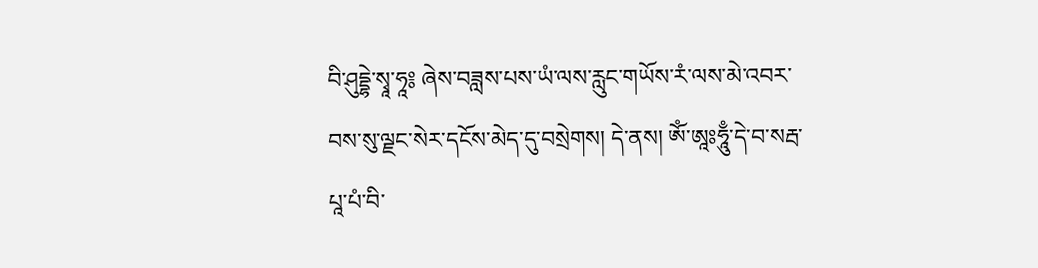བི་ཤུདྡྷེ་སྭཱ་ཧཱ༔ ཞེས་བཟླས་པས་ཡཾ་ལས་རླུང་གཡོས་རཾ་ལས་མེ་འབར་བས་སུ་ལྗང་སེར་དངོས་མེད་དུ་བསྲེགས། དེ་ནས། ཨོཾ་ཨཱཿཧཱུྃ་དེ་བ་སརྦ་པཱ་པཾ་བི་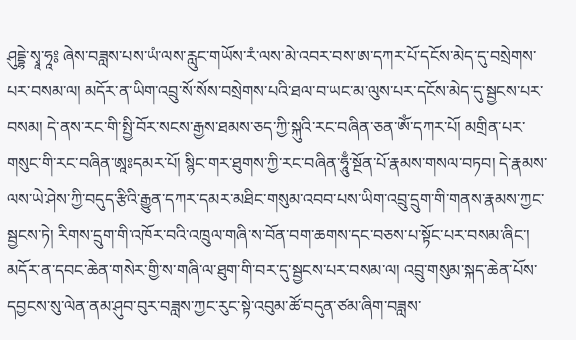ཤུདྡྷེ་སྭཱ་ཧཱ༔ ཞེས་བཟླས་པས་ཡཾ་ལས་རླུང་གཡོས་རཾ་ལས་མེ་འབར་བས་ཨ་དཀར་པོ་དངོས་མེད་དུ་བསྲེགས་པར་བསམ་ལ། མདོར་ན་ཡིག་འབྲུ་སོ་སོས་བསྲེགས་པའི་ཐལ་བ་ཡང་མ་ལུས་པར་དངོས་མེད་དུ་སྦྱངས་པར་བསམ། དེ་ནས་རང་གི་སྤྱི་བོར་སངས་རྒྱས་ཐམས་ཅད་ཀྱི་སྐུའི་རང་བཞིན་ཅན་ཨོཾ་དཀར་པོ། མགྲིན་པར་གསུང་གི་རང་བཞིན་ཨཱཿདམར་པོ། སྙིང་གར་ཐུགས་ཀྱི་རང་བཞིན་ཧཱུྃ་སྔོན་པོ་རྣམས་གསལ་བཏབ། དེ་རྣམས་ལས་ཡེ་ཤེས་ཀྱི་བདུད་རྩིའི་རྒྱུན་དཀར་དམར་མཐིང་གསུམ་འབབ་པས་ཡིག་འབྲུ་དྲུག་གི་གནས་རྣམས་ཀྱང་སྦྱངས་ཏེ། རིགས་དྲུག་གི་འཁོར་བའི་འཁྲུལ་གཞི་ས་བོན་བག་ཆགས་དང་བཅས་པ་སྟོང་པར་བསམ་ཞིང་། མདོར་ན་དབང་ཆེན་གསེར་གྱི་ས་གཞི་ལ་ཐུག་གི་བར་དུ་སྦྱངས་པར་བསམ་ལ། འབྲུ་གསུམ་སྐད་ཆེན་པོས་དབྱངས་སུ་ལེན་ནམ་ཤུབ་བུར་བཟླས་ཀྱང་རུང་སྟེ་འབུམ་ཚོ་བདུན་ཙམ་ཞིག་བཟླས་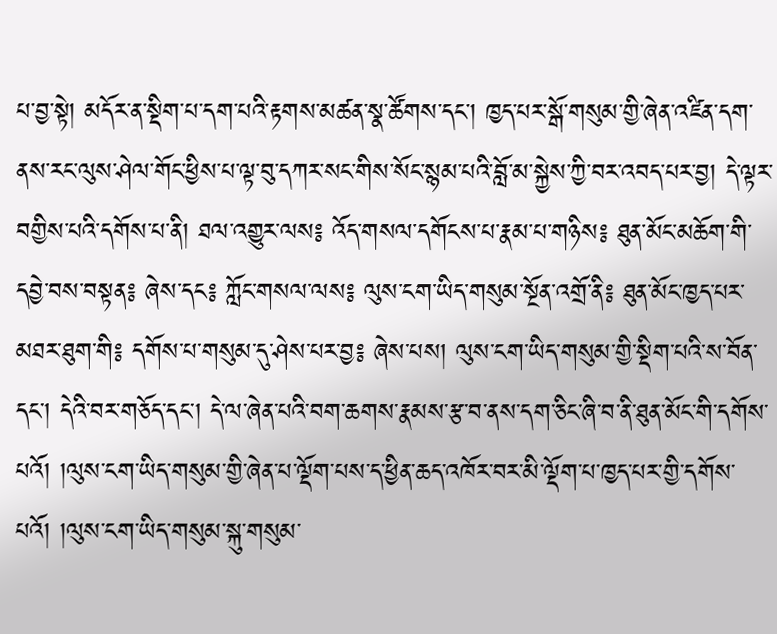པ་བྱ་སྟེ། མདོར་ན་སྡིག་པ་དག་པའི་རྟགས་མཚན་སྣ་ཚོགས་དང་། ཁྱད་པར་སྒོ་གསུམ་གྱི་ཞེན་འཛིན་དག་ནས་རང་ལུས་ཤེལ་གོང་ཕྱིས་པ་ལྟ་བུ་དཀར་སང་གིས་སོང་སྙམ་པའི་བློ་མ་སྐྱེས་ཀྱི་བར་འབད་པར་བྱ། དེ་ལྟར་བགྱིས་པའི་དགོས་པ་ནི། ཐལ་འགྱུར་ལས༔ འོད་གསལ་དགོངས་པ་རྣམ་པ་གཉིས༔ ཐུན་མོང་མཆོག་གི་དབྱེ་བས་བསྟན༔ ཞེས་དང༔ ཀློང་གསལ་ལས༔ ལུས་ངག་ཡིད་གསུམ་སྔོན་འགྲོ་ནི༔ ཐུན་མོང་ཁྱད་པར་མཐར་ཐུག་གི༔ དགོས་པ་གསུམ་དུ་ཤེས་པར་བྱ༔ ཞེས་པས། ལུས་ངག་ཡིད་གསུམ་གྱི་སྡིག་པའི་ས་བོན་དང་། དེའི་བར་གཅོད་དང་། དེ་ལ་ཞེན་པའི་བག་ཆགས་རྣམས་རྩ་བ་ནས་དག་ཅིང་ཞི་བ་ནི་ཐུན་མོང་གི་དགོས་པའོ། །ལུས་ངག་ཡིད་གསུམ་གྱི་ཞེན་པ་ལྡོག་པས་ད་ཕྱིན་ཆད་འཁོར་བར་མི་ལྡོག་པ་ཁྱད་པར་གྱི་དགོས་པའོ། །ལུས་ངག་ཡིད་གསུམ་སྐུ་གསུམ་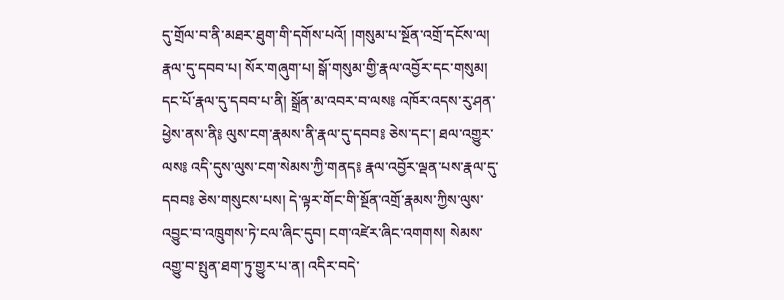དུ་གྲོལ་བ་ནི་མཐར་ཐུག་གི་དགོས་པའོ། །གསུམ་པ་སྔོན་འགྲོ་དངོས་ལ། རྣལ་དུ་དབབ་པ། སོར་གཞུག་པ། སྒོ་གསུམ་གྱི་རྣལ་འབྱོར་དང་གསུམ། དང་པོ་རྣལ་དུ་དབབ་པ་ནི། སྒྲོན་མ་འབར་བ་ལས༔ འཁོར་འདས་རུ་ཤན་ཕྱེས་ནས་ནི༔ ལུས་ངག་རྣམས་ནི་རྣལ་དུ་དབབ༔ ཅེས་དང་། ཐལ་འགྱུར་ལས༔ འདི་དུས་ལུས་ངག་སེམས་ཀྱི་གནད༔ རྣལ་འབྱོར་ལྡན་པས་རྣལ་དུ་དབབ༔ ཅེས་གསུངས་པས། དེ་ལྟར་གོང་གི་སྔོན་འགྲོ་རྣམས་ཀྱིས་ལུས་འབྱུང་བ་འཁྲུགས་ཏེ་ངལ་ཞིང་དུབ། ངག་འཛེར་ཞིང་འགགས། སེམས་འགྱུ་བ་སྤུན་ཐག་ཏུ་གྱུར་པ་ན། འདིར་བདེ་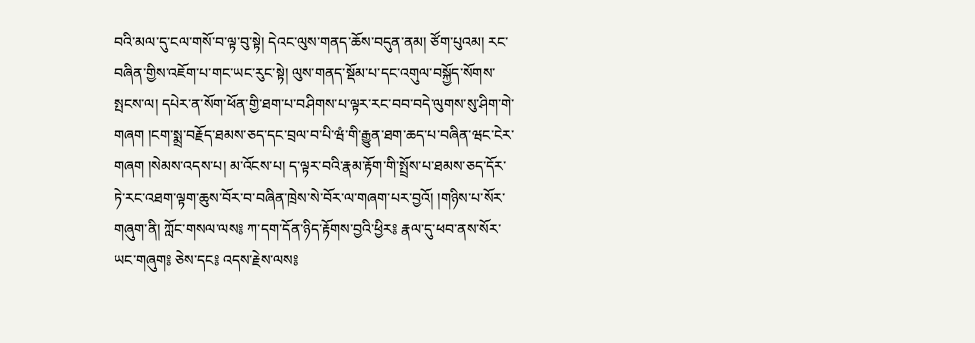བའི་མལ་དུ་ངལ་གསོ་བ་ལྟ་བུ་སྟེ། དེའང་ལུས་གནད་ཆོས་བདུན་ནམ། ཙོག་པུའམ། རང་བཞིན་གྱིས་འཇོག་པ་གང་ཡང་རུང་སྟེ། ལུས་གནད་སྡོམ་པ་དང་འགུལ་བསྐྱོད་སོགས་སྤངས་ལ། དཔེར་ན་སོག་ཕོན་གྱི་ཐག་པ་བཤིགས་པ་ལྟར་རང་བབ་བདེ་ལུགས་སུ་ཤིག་གེ་གཞག །ངག་སྨྲ་བརྗོད་ཐམས་ཅད་དང་བྲལ་བ་པི་ཝཾ་གི་རྒྱུན་ཐག་ཆད་པ་བཞིན་ཝང་ངེར་གཞག །སེམས་འདས་པ། མ་འོངས་པ། ད་ལྟར་བའི་རྣམ་རྟོག་གི་སྤྲོས་པ་ཐམས་ཅད་དོར་ཏེ་རང་འཐག་ལྟག་ཆུས་བོར་བ་བཞིན་ཁྲེས་སེ་བོར་ལ་གཞག་པར་བྱའོ། །གཉིས་པ་སོར་གཞུག་ནི། ཀློང་གསལ་ལས༔ ཀ་དག་དོན་ཉིད་རྟོགས་བྱའི་ཕྱིར༔ རྣལ་དུ་ཕབ་ནས་སོར་ཡང་གཞུག༔ ཅེས་དང༔ འདས་རྗེས་ལས༔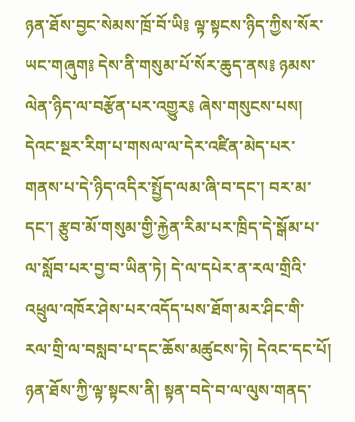ཉན་ཐོས་བྱང་སེམས་ཁྲོ་བོ་ཡི༔ ལྟ་སྟངས་ཉིད་ཀྱིས་སོར་ཡང་གཞུག༔ དེས་ནི་གསུམ་པོ་སོར་ཆུད་ནས༔ ཉམས་ལེན་ཉིད་ལ་བརྩོན་པར་འགྱུར༔ ཞེས་གསུངས་པས། དེའང་སྔར་རིག་པ་གསལ་ལ་དེར་འཛིན་མེད་པར་གནས་པ་དེ་ཉིད་འདིར་སྤྱོད་ལམ་ཞི་བ་དང་། བར་མ་དང་། རྩུབ་མོ་གསུམ་གྱི་རྐྱེན་རིམ་པར་ཁྲིད་དེ་སྒོམ་པ་ལ་སློབ་པར་བྱ་བ་ཡིན་ཏེ། དེ་ལ་དཔེར་ན་རལ་གྲིའི་འཕྲུལ་འཁོར་ཤེས་པར་འདོད་པས་ཐོག་མར་ཤིང་གི་རལ་གྲི་ལ་བསླབ་པ་དང་ཆོས་མཚུངས་ཏེ། དེའང་དང་པོ། ཉན་ཐོས་ཀྱི་ལྟ་སྟངས་ནི། སྟན་བདེ་བ་ལ་ལུས་གནད་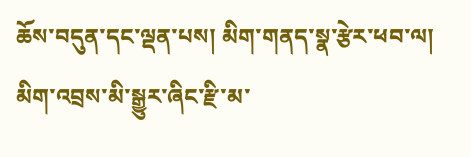ཆོས་བདུན་དང་ལྡན་པས། མིག་གནད་སྣ་རྩེར་ཕབ་ལ། མིག་འབྲས་མི་སྒྱུར་ཞིང་རྫི་མ་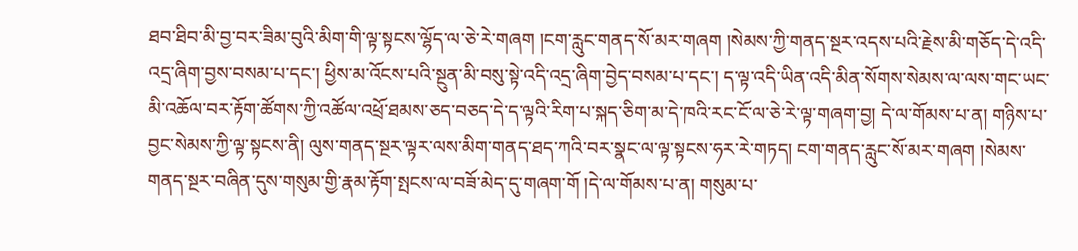ཐབ་ཐིབ་མི་བྱ་བར་ཟིམ་བུའི་མིག་གི་ལྟ་སྟངས་ལྷོད་ལ་ཅེ་རེ་གཞག །ངག་རླུང་གནད་སོ་མར་གཞག །སེམས་ཀྱི་གནད་སྔར་འདས་པའི་རྗེས་མི་གཅོད་དེ་འདི་འདྲ་ཞིག་བྱས་བསམ་པ་དང་། ཕྱིས་མ་འོངས་པའི་སྔུན་མི་བསུ་སྟེ་འདི་འདྲ་ཞིག་བྱེད་བསམ་པ་དང་། ད་ལྟ་འདི་ཡིན་འདི་མིན་སོགས་སེམས་ལ་ལས་གང་ཡང་མི་འཆོལ་བར་རྟོག་ཚོགས་ཀྱི་འཚོལ་འཕྲོ་ཐམས་ཅད་བཅད་དེ་ད་ལྟའི་རིག་པ་སྐད་ཅིག་མ་དེ་ཁའི་རང་ངོ་ལ་ཅེ་རེ་ལྟ་གཞག་བྱ། དེ་ལ་གོམས་པ་ན། གཉིས་པ་བྱང་སེམས་ཀྱི་ལྟ་སྟངས་ནི། ལུས་གནད་སྔར་ལྟར་ལས་མིག་གནད་ཐད་ཀའི་བར་སྣང་ལ་ལྟ་སྟངས་ཧར་རེ་གཏད། ངག་གནད་རླུང་སོ་མར་གཞག །སེམས་གནད་སྔར་བཞིན་དུས་གསུམ་གྱི་རྣམ་རྟོག་སྤངས་ལ་བཟོ་མེད་དུ་གཞག་གོ །དེ་ལ་གོམས་པ་ན། གསུམ་པ་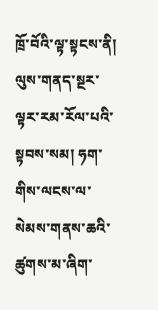ཁྲོ་བོའི་ལྟ་སྟངས་ནི། ལུས་གནད་སྔར་ལྟར་རམ་རོལ་པའི་སྟབས་སམ། ཧག་གིས་ལངས་ལ་སེམས་གནས་ཆའི་ཚུགས་མ་ཞིག་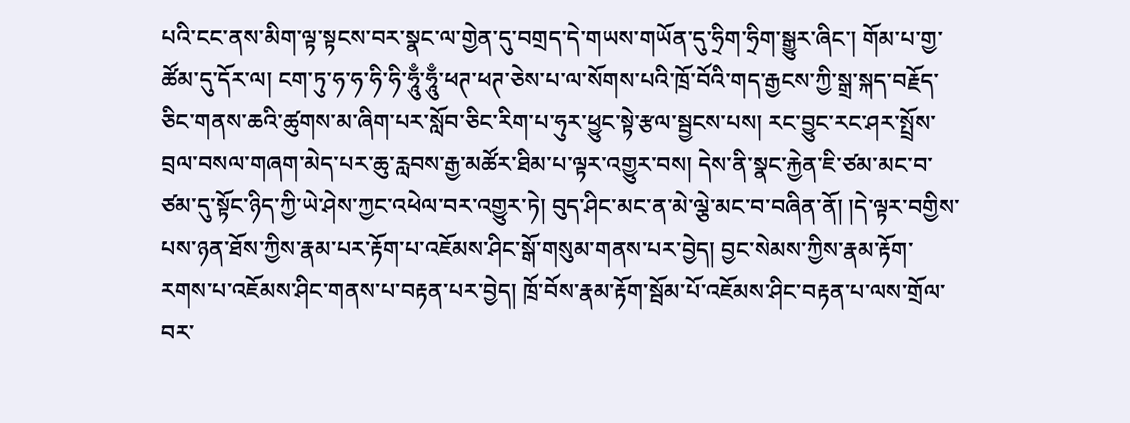པའི་ངང་ནས་མིག་ལྟ་སྟངས་བར་སྣང་ལ་གྱེན་དུ་བགྲད་དེ་གཡས་གཡོན་དུ་ཧྲིག་ཧྲིག་སྒྱུར་ཞིང་། གོམ་པ་གྱ་ཚོམ་དུ་དོར་ལ། ངག་ཏུ་ཧ་ཧ་ཧི་ཧི་ཧཱུྃ་ཧཱུྃ་ཕཊ་ཕཊ་ཅེས་པ་ལ་སོགས་པའི་ཁྲོ་བོའི་གད་རྒྱངས་ཀྱི་སྒྲ་སྐད་བརྗོད་ཅིང་གནས་ཆའི་ཚུགས་མ་ཞིག་པར་སློབ་ཅིང་རིག་པ་ཧུར་ཕྱུང་སྟེ་རྩལ་སྦྱངས་པས། རང་བྱུང་རང་ཤར་སྤྲོས་བྲལ་བསལ་གཞག་མེད་པར་ཆུ་རླབས་རྒྱ་མཚོར་ཐིམ་པ་ལྟར་འགྱུར་བས། དེས་ནི་སྣང་རྐྱེན་ཇི་ཙམ་མང་བ་ཙམ་དུ་སྟོང་ཉིད་ཀྱི་ཡེ་ཤེས་ཀྱང་འཕེལ་བར་འགྱུར་ཏེ། བུད་ཤིང་མང་ན་མེ་ལྕེ་མང་བ་བཞིན་ནོ། །དེ་ལྟར་བགྱིས་པས་ཉན་ཐོས་ཀྱིས་རྣམ་པར་རྟོག་པ་འཇོམས་ཤིང་སྒོ་གསུམ་གནས་པར་བྱེད། བྱང་སེམས་ཀྱིས་རྣམ་རྟོག་རགས་པ་འཇོམས་ཤིང་གནས་པ་བརྟན་པར་བྱེད། ཁྲོ་བོས་རྣམ་རྟོག་སྦོམ་པོ་འཇོམས་ཤིང་བརྟན་པ་ལས་གྲོལ་བར་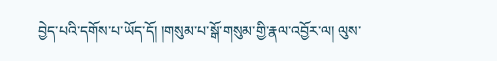བྱེད་པའི་དགོས་པ་ཡོད་དོ། །གསུམ་པ་སྒོ་གསུམ་གྱི་རྣལ་འབྱོར་ལ། ལུས་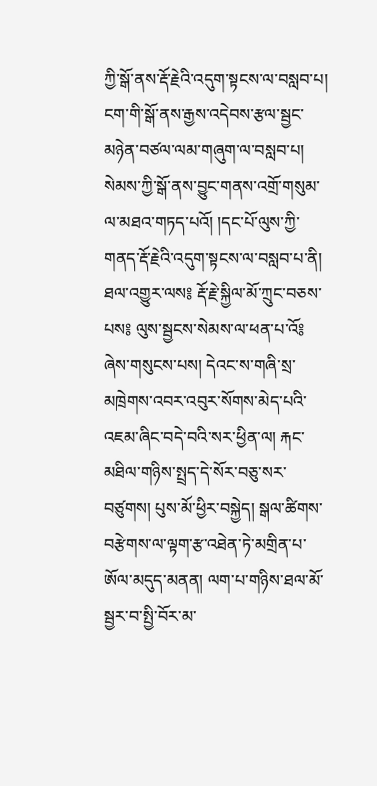ཀྱི་སྒོ་ནས་རྡོ་རྗེའི་འདུག་སྟངས་ལ་བསླབ་པ། ངག་གི་སྒོ་ནས་རྒྱས་འདེབས་རྩལ་སྦྱང་མཉེན་བཙལ་ལམ་གཞུག་ལ་བསླབ་པ། སེམས་ཀྱི་སྒོ་ནས་བྱུང་གནས་འགྲོ་གསུམ་ལ་མཐའ་གཏད་པའོ། །དང་པོ་ལུས་ཀྱི་གནད་རྡོ་རྗེའི་འདུག་སྟངས་ལ་བསླབ་པ་ནི། ཐལ་འགྱུར་ལས༔ རྡོ་རྗེ་སྐྱིལ་མོ་ཀྲུང་བཅས་པས༔ ལུས་སྦྱངས་སེམས་ལ་ཕན་པ་འོ༔ ཞེས་གསུངས་པས། དེའང་ས་གཞི་སྲ་མཁྲེགས་འབར་འབུར་སོགས་མེད་པའི་འཇམ་ཞིང་བདེ་བའི་སར་ཕྱིན་ལ། རྐང་མཐིལ་གཉིས་སྤྲད་དེ་སོར་བཅུ་སར་བཙུགས། པུས་མོ་ཕྱིར་བསྐྱེད། སྒལ་ཚིགས་བརྩེགས་ལ་ལྟག་རྩ་འཐེན་ཏེ་མགྲིན་པ་ཨོལ་མདུད་མནན། ལག་པ་གཉིས་ཐལ་མོ་སྦྱར་བ་སྤྱི་བོར་མ་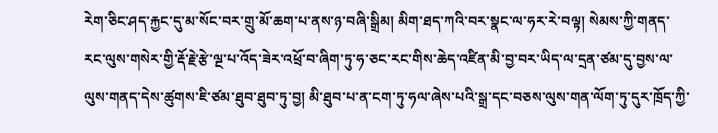རེག་ཅིང་ཤད་རྐྱང་དུ་མ་སོང་བར་གྲུ་མོ་ཆག་པ་ནས་ཉ་བཞི་སྒྲིམ། མིག་ཐད་ཀའི་བར་སྣང་ལ་ཧར་རེ་བལྟ། སེམས་ཀྱི་གནད་རང་ལུས་གསེར་གྱི་རྡོ་རྗེ་རྩེ་ལྔ་པ་འོད་ཟེར་འཕྲོ་བ་ཞིག་ཏུ་ཧ་ཅང་རང་གིས་ཆེད་འཛིན་མི་བྱ་བར་ཡིད་ལ་དྲན་ཙམ་དུ་བྱས་ལ་ལུས་གནད་དེས་ཚུགས་ཇི་ཙམ་ཐུབ་ཐུབ་ཏུ་བྱ། མི་ཐུབ་པ་ན་ངག་ཏུ་ཧལ་ཞེས་པའི་སྒྲ་དང་བཅས་ལུས་གན་ལོག་ཏུ་དུར་ཁྲོད་ཀྱི་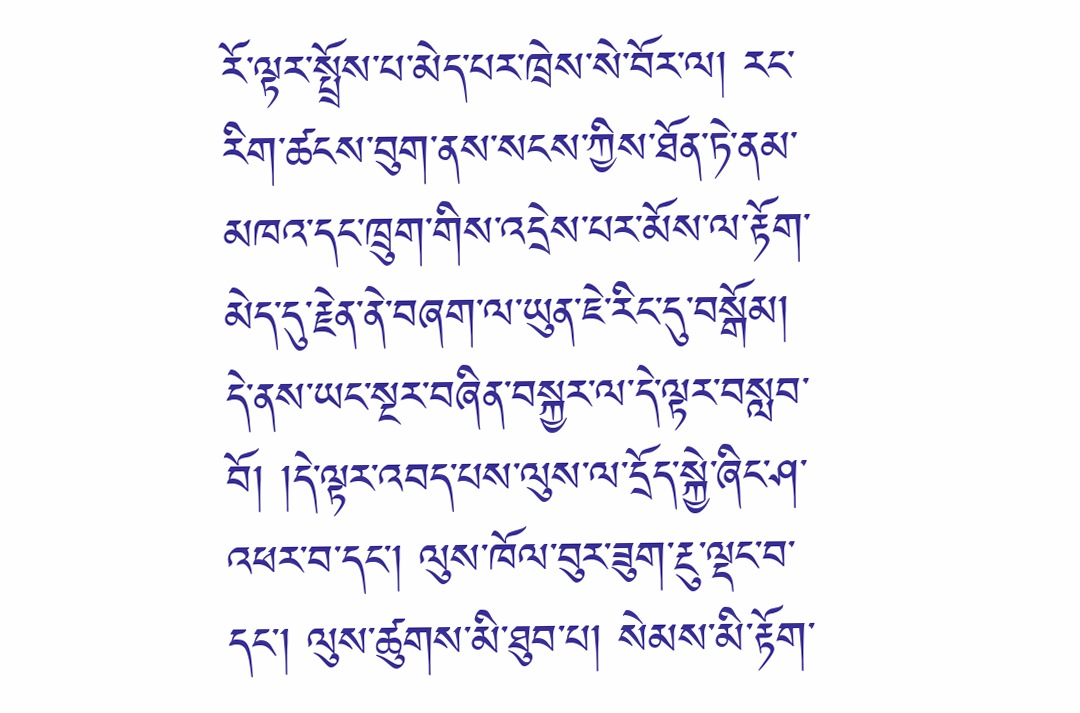རོ་ལྟར་སྤྲོས་པ་མེད་པར་ཁྲེས་སེ་བོར་ལ། རང་རིག་ཚངས་བུག་ནས་སངས་ཀྱིས་ཐོན་ཏེ་ནམ་མཁའ་དང་ཁྲུག་གིས་འདྲེས་པར་མོས་ལ་རྟོག་མེད་དུ་རྗེན་ནེ་བཞག་ལ་ཡུན་ཇེ་རིང་དུ་བསྒོམ། དེ་ནས་ཡང་སྔར་བཞིན་བསྐྱར་ལ་དེ་ལྟར་བསླབ་བོ། །དེ་ལྟར་འབད་པས་ལུས་ལ་དྲོད་སྐྱེ་ཞིང་ཤ་འཕར་བ་དང་། ལུས་ཁོལ་བུར་ཟུག་རྔུ་ལྡང་བ་དང་། ལུས་ཚུགས་མི་ཐུབ་པ། སེམས་མི་རྟོག་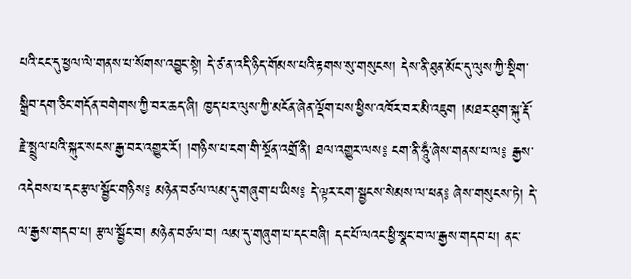པའི་ངང་དུ་ཕྱལ་ལེ་གནས་པ་སོགས་འབྱུང་སྟེ། དེ་ཙ་ན་འདི་ཉིད་གོམས་པའི་རྟགས་སུ་གསུངས། དེས་ནི་ཐུན་མོང་དུ་ལུས་ཀྱི་སྡིག་སྒྲིབ་དག་ཅིང་གདོན་བགེགས་ཀྱི་བར་ཆད་ཞི། ཁྱད་པར་ལུས་ཀྱི་མངོན་ཞེན་ལྡོག་པས་ཕྱིས་འཁོར་བར་མི་འཇུག །མཐར་ཐུག་སྐུ་རྡོ་རྗེ་སྤྲུལ་པའི་སྐུར་སངས་རྒྱ་བར་འགྱུར་རོ། །གཉིས་པ་ངག་གི་སྔོན་འགྲོ་ནི། ཐལ་འགྱུར་ལས༔ ངག་ནི་ཧཱུྃ་ཞེས་གནས་པ་ལ༔ རྒྱས་འདེབས་པ་དང་རྩལ་སྦྱོང་གཉིས༔ མཉེན་བཙལ་ལམ་དུ་གཞུག་པ་ཡིས༔ དེ་ལྟར་ངག་སྦྱངས་སེམས་ལ་ཕན༔ ཞེས་གསུངས་ཏེ། དེ་ལ་རྒྱས་གདབ་པ། རྩལ་སྦྱོང་བ། མཉེན་བཙལ་བ། ལམ་དུ་གཞུག་པ་དང་བཞི། དང་པོ་ལའང་ཕྱི་སྣང་བ་ལ་རྒྱས་གདབ་པ། ནང་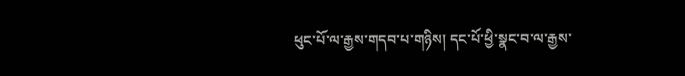ཕུང་པོ་ལ་རྒྱས་གདབ་པ་གཉིས། དང་པོ་ཕྱི་སྣང་བ་ལ་རྒྱས་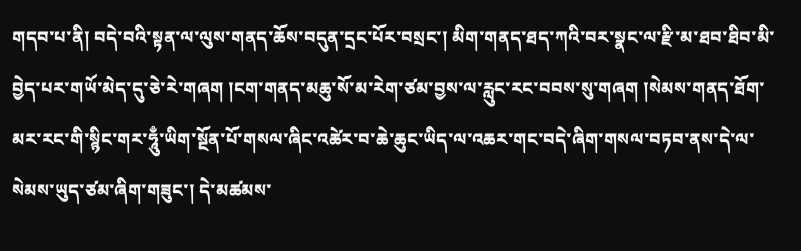གདབ་པ་ནི། བདེ་བའི་སྟན་ལ་ལུས་གནད་ཆོས་བདུན་དྲང་པོར་བསྲང་། མིག་གནད་ཐད་ཀའི་བར་སྣང་ལ་རྫི་མ་ཐབ་ཐིབ་མི་བྱེད་པར་གཡོ་མེད་དུ་ཅེ་རེ་གཞག །ངག་གནད་མཆུ་སོ་མ་རེག་ཙམ་བྱས་ལ་རླུང་རང་བབས་སུ་གཞག །སེམས་གནད་ཐོག་མར་རང་གི་སྙིང་གར་ཧཱུྃ་ཡིག་སྔོན་པོ་གསལ་ཞིང་འཚེར་བ་ཆེ་ཆུང་ཡིད་ལ་འཆར་གང་བདེ་ཞིག་གསལ་བཏབ་ནས་དེ་ལ་སེམས་ཡུད་ཙམ་ཞིག་གཟུང་། དེ་མཚམས་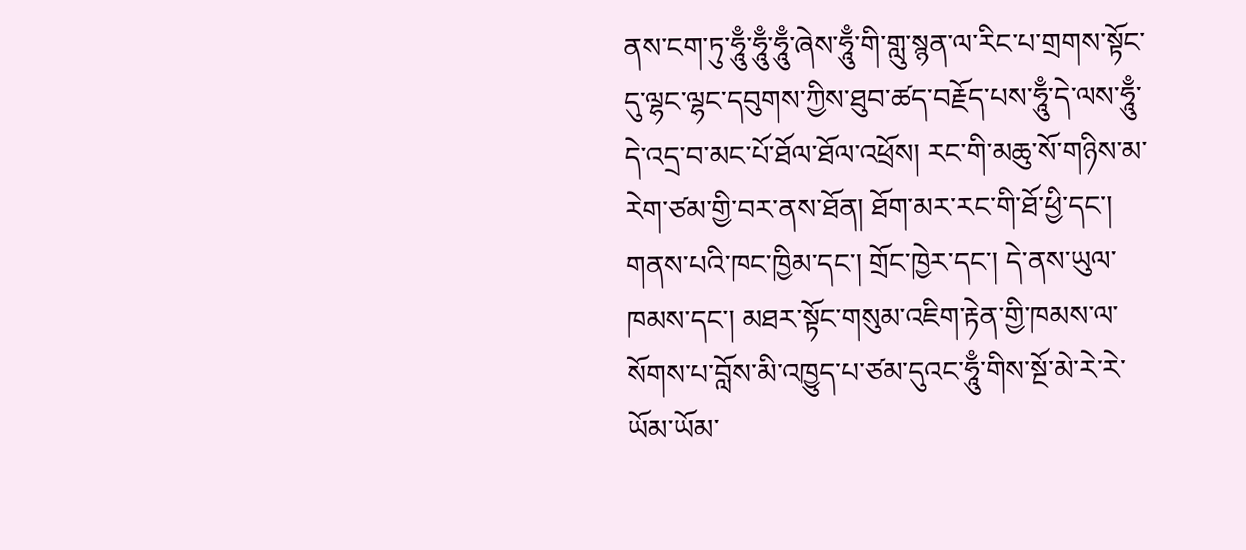ནས་ངག་ཏུ་ཧཱུྃ་ཧཱུྃ་ཧཱུྃ་ཞེས་ཧཱུྃ་གི་གླུ་སྙན་ལ་རིང་པ་གྲགས་སྟོང་དུ་ལྷང་ལྷང་དབུགས་ཀྱིས་ཐུབ་ཚད་བརྗོད་པས་ཧཱུྃ་དེ་ལས་ཧཱུྃ་དེ་འདྲ་བ་མང་པོ་ཐོལ་ཐོལ་འཕྲོས། རང་གི་མཆུ་སོ་གཉིས་མ་རེག་ཙམ་གྱི་བར་ནས་ཐོན། ཐོག་མར་རང་གི་ཐོ་ཕྱི་དང་། གནས་པའི་ཁང་ཁྱིམ་དང་། གྲོང་ཁྱེར་དང་། དེ་ནས་ཡུལ་ཁམས་དང་། མཐར་སྟོང་གསུམ་འཇིག་རྟེན་གྱི་ཁམས་ལ་སོགས་པ་བློས་མི་འཁྱུད་པ་ཙམ་དུའང་ཧཱུྃ་གིས་སྔོ་མེ་རེ་རེ་ཡོམ་ཡོམ་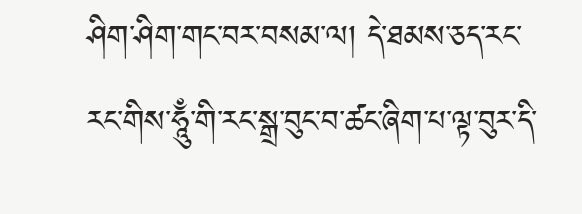ཤིག་ཤིག་གང་བར་བསམ་ལ། དེ་ཐམས་ཅད་རང་རང་གིས་ཧཱུྃ་གི་རང་སྒྲ་བུང་བ་ཚང་ཞིག་པ་ལྟ་བུར་དི་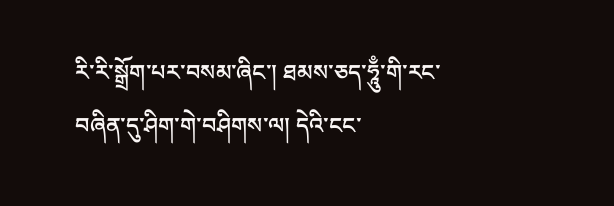རི་རི་སྒྲོག་པར་བསམ་ཞིང་། ཐམས་ཅད་ཧཱུྃ་གི་རང་བཞིན་དུ་ཤིག་གེ་བཤིགས་ལ། དེའི་ངང་